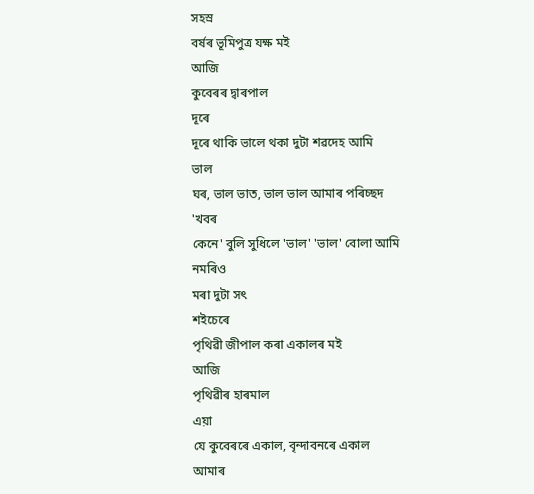সহস্ৰ
বৰ্ষৰ ভূমিপুত্ৰ যক্ষ মই
আজি
কুবেৰৰ দ্বাৰপাল
দূৰে
দূৰে থাকি ভালে থকা দুটা শৱদেহ আমি
ভাল
ঘৰ, ভাল ভাত, ভাল ভাল আমাৰ পৰিচ্ছদ
'খবৰ
কেনে' বুলি সুধিলে 'ভাল' 'ভাল' বোলা আমি
নমৰিও
মৰা দুটা সৎ
শইচেৰে
পৃথিৱী জীপাল কৰা একালৰ মই
আজি
পৃথিৱীৰ হাৰমাল
এয়া
যে কুবেৰৰে একাল, বৃন্দাবনৰে একাল
আমাৰ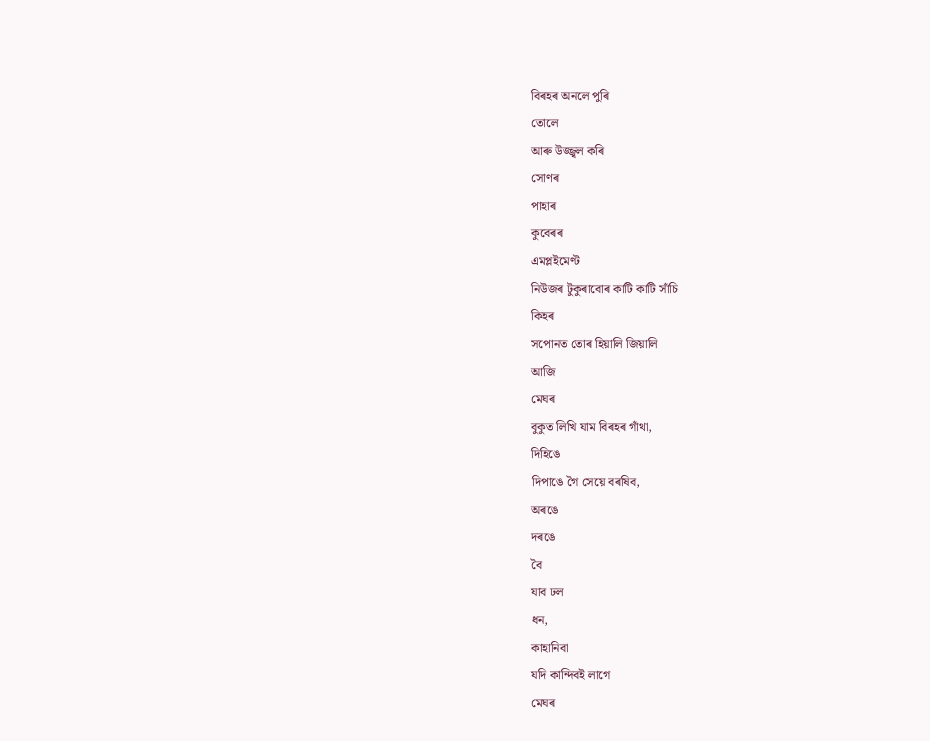বিৰহৰ অনলে পুৰি
তোলে
আৰু উজ্জ্বল কৰি
সোণৰ
পাহাৰ
কুবেৰৰ
এমপ্লইমেণ্ট
নিউজৰ টুকুৰাবোৰ কাটি কাটি সাঁচি
কিহৰ
সপোনত তোৰ হিয়ালি জিয়ালি
আজি
মেঘৰ
বুকুত লিখি যাম বিৰহৰ গাঁথা,
দিহিঙে
দিপাঙে গৈ সেয়ে বৰষিব,
অৰঙে
দৰঙে
বৈ
যাব ঢল
ধন,
কাহানিবা
যদি কান্দিবই লাগে
মেঘৰ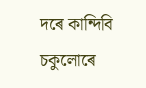দৰে কান্দিবি
চকুলোৰে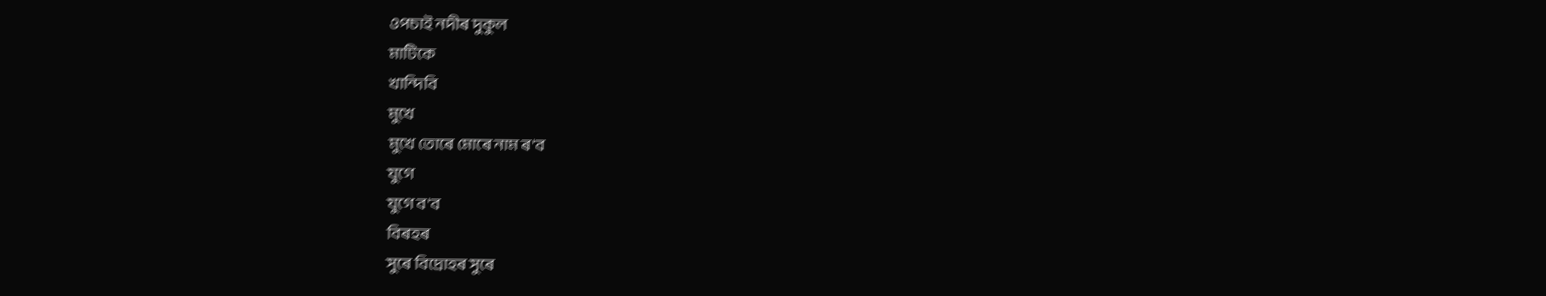ওপচাই নদীৰ দুকুল
মাটিকে
খান্দিবি
মুখে
মুখে তোৰে মোৰে নাম ৰ'ব
যুগে
যুগে ব'ব
বিৰহৰ
সুৰে বিদ্ৰোহৰ সুৰে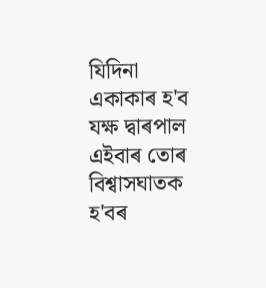যিদিনা
একাকাৰ হ'ব
যক্ষ দ্বাৰপাল
এইবাৰ তোৰ
বিশ্বাসঘাতক
হ'বৰ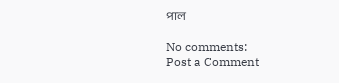পাল

No comments:
Post a Comment